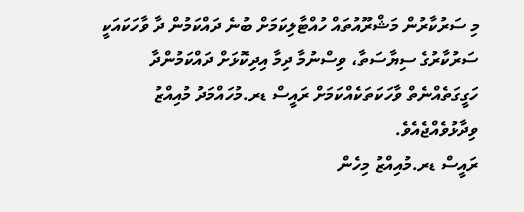މި ސަރުކާރުން މަޝްރޫއުތައް ހުއްޓާލިކަމަށް ބުނެ ދައްކަމުން ދާ ވާހަކައަކީ ސަރުކާރުގެ ސިޔާސަތާ، ވިސްނުމާ ދިމާ އިދިކޮޅަށް ދައްކަމުންދާ ހަގީގަތެއްނެތް ވާހަކަތަކެއްކަމަށް ރައީސް ޑރ.މުހައްމަދު މުއިއްޒު ވިދާޅުވެއްޖެއެވެ.
ރައީސް ޑރ.މުއިއްޒު މިހެން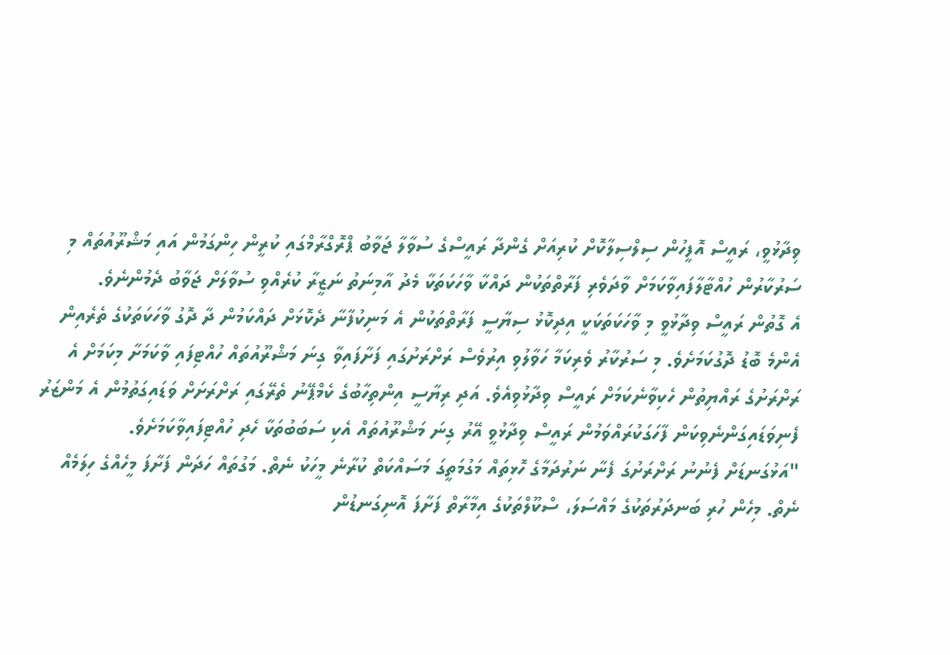ވިދާޅުވީ، ރައީސް އޮފީހުން ސިލްސިލާކޮށް ކުރިއަށް ގެންދާ ރައީސްގެ ސުވާލާ ޖަވާބު ޕްރޮގްރާމްގައި ކުރީން ހިންގަމުން އައި މަޝްރޫއުތައް މި ސަރުކާރުން ހުއްޓާލާފައިވާކަމަށް ވާދަވެރި ފަރާތްތަކުން ދައްކާ ވާހަކަތަކާ މެދު އާމިނަތު ނަޒީރާ ކުރެއްވި ސުވާލަށް ޖަވާބު ދެމުންނެވެ.
އެ ގޮތުން ރައީސް ވިދާޅުވީ މި ވާހަކަތަކަކީ އިދިކޮޅު ސިޔާސީ ފަރާތްތަކުން އެ މަނިކުފާނާ ދެކޮޅަށް ދައްކަމުން ދާ ދޮގު ވާހަކަތަކުގެ ތެރެއިން އެންމެ ބޮޑު ދޮގުކަމަށެވެ. މި ސަރުކާރު ވެރިކަމާ ހަވާލުވި އިރުވެސް ރަށްރަށުގައި ފަށާފައިވާ ގިނަ މަޝްރޫއުތައް ހުއްޓިފައި ވާކަމަށާ މިކަމަށް އެ ރަށްރަށުގެ ރައްޔިތުން ހެކިވާނެކަމަށް ރައީސް ވިދާޅުވިއެވެ. އަދި ރިޔާސީ އިންތިހާބުގެ ކެމްޕޭނު ތެރޭގައި ރަށްރަށަށް ވަޑައިގަތުމުން އެ މަންޒަރު ފެނިވަޑައިގަންނެވިކަން ފާހަގަކުރައްވަމުން ރައީސް ވިދާޅުވީ އޭރު ގިނަ މަޝްރޫއުތައް އެކި ސަބަބުތަކާ ހެދި ހުއްޓިފައިވާކަމަށެވެ.
"އަޅުގަނޑަށް ފެނުނު ރަށްރަށުގަ ފެނާ ނަރުދަމާގެ ހޮޅިތައް މަގުމަތީގަ މަސައްކަތް ކުރާނެ މީހަކު ނެތް. މަގުތައް ހަދަން ފަށާފަ މީހެއްގެ ހިލަމެއް ނެތް. މިހެން ހުރި ބަނދަރުތަކުގެ މައްސަލަ، ސްކޫލްތަކުގެ އިމާރާތް ފަށާފަ އޮނިގަނޑުން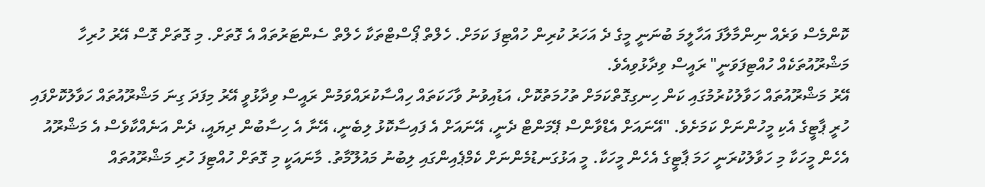ކޮންމެސް ވަރެއް ނިންމާލާފަ އަހާލީމަ ބުނަނީ މީގެ ދެ އަހަރު ކުރިން ހުއްޓިފަ ކަމަށް. ހެލްތް ޕޯސްޓްތަކާ ހެލްތް ސެންޓަރުތައް އެ ގޮތަށް. މި ގޮތަށް ގޮސް އޭރު ހުރިހާ މަޝްރޫއުތަކެއް ހުއްޓިފަވަނީ" ރައީސް ވިދާޅުވިއެވެ.
އޭރު މަޝްރޫއުތައް ހަވާލުކުރުމުގައި ކަން ހިނގިގޮތްކަމަށް ތުހުމަތުކޮށް، އަޑުއިވުނު ވާހަކަތައް ހިއްސާކުރައްވަމުން ރައީސް ވިދާޅުވީ އޭރު މިފަދަ ގިނަ މަޝްރޫއުތައް ހަވާލުކޮށްފައި ހުރީ ޕާޓީގެ އެކި މީހުންނަށް ކަމަށެވެ. "އޭނައަށް އެޑްވާންސް ޕޭމަންޓް ދެނީ، އޭނައަށް އެ ފައިސާކޮޅު ލިބެނީ، އޭނާ އެ ހިސާބުން ދިޔައީ، ދެން އަނެއްކާވެސް އެ މަޝްރޫއު އެހެން މީހަކާ މި ހަވާލުކުރަނީ ހަމަ ޕާޓީގެ އެހެން މީހަކާ. މީ އަޅުގަނޑުމެންނަށް ކެމްޕެއިންގައި ލިބުނު މައުލޫމާތު. މާނައަކީ މި ގޮތަށް ހުއްޓިފަ ހުރި މަޝްރޫއުތައް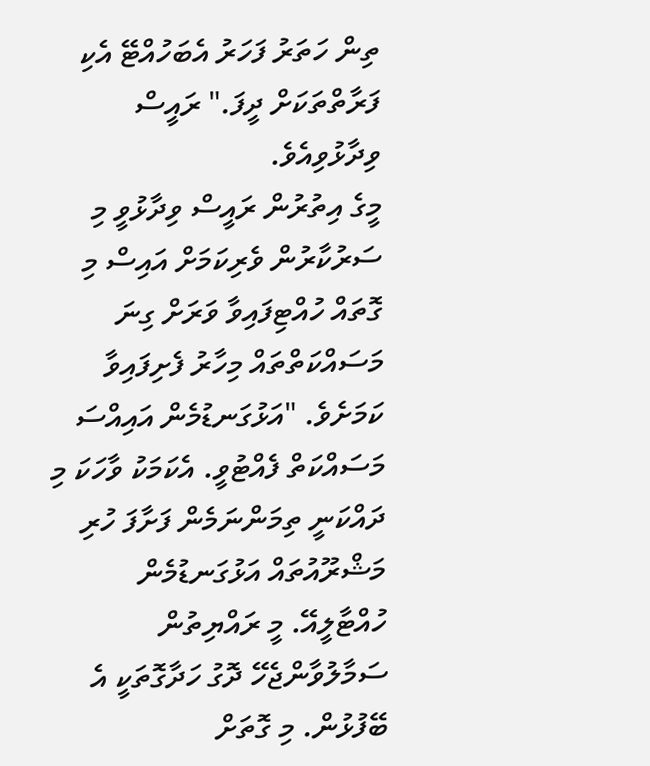ތިން ހަތަރު ފަހަރު އެބަހުއްޓޭ އެކި ފަރާތްތަކަށް ދީފަ." ރައީސް ވިދާޅުވިއެވެ.
މީގެ އިތުރުން ރައީސް ވިދާޅުވީ މި ސަރުކާރުން ވެރިކަމަށް އައިސް މި ގޮތައް ހުއްޓިފައިވާ ވަރަށް ގިނަ މަސައްކަތްތައް މިހާރު ފެށިފައިވާ ކަމަށެވެ. "އަޅުގަނޑުމެން އައިއްސަ މަސައްކަތް ފެއްޓުވީ. އެކަމަކު ވާހަކަ މި ދައްކަނީ ތިމަންނަމެން ފަށާފަ ހުރި މަޝްރޫއުތައް އަޅުގަނޑުމެން ހުއްޓާލީއޭ. މީ ރައްޔިތުން ސަމާލުވާންޖެހޭ ދޮގު ހަދާގޮތަކީ އެ ބޭފުޅުން. މި ގޮތަށް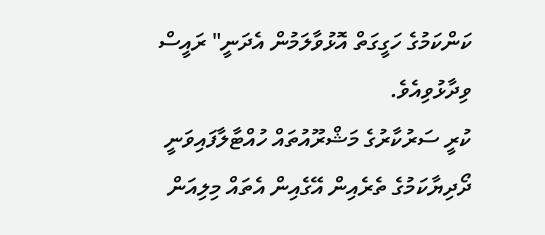ކަންކަމުގެ ހަގީގަތް އޮޅުވާލަމުން އެދަނީ" ރައީސް ވިދާޅުވިއެވެ.
ކުރީ ސަރުކާރުގެ މަޝްރޫއުތައް ހުއްޓާލާފައިވަނީ ދޯދިޔާކަމުގެ ތެރެއިން އޭގެއިން އެތައް މިލިއަން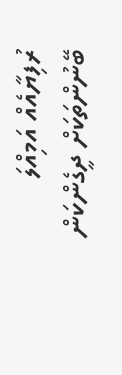ރުފިޔާއެއް އަމިއްލަ ބޭނުންތަކަށް ދީގެންކަން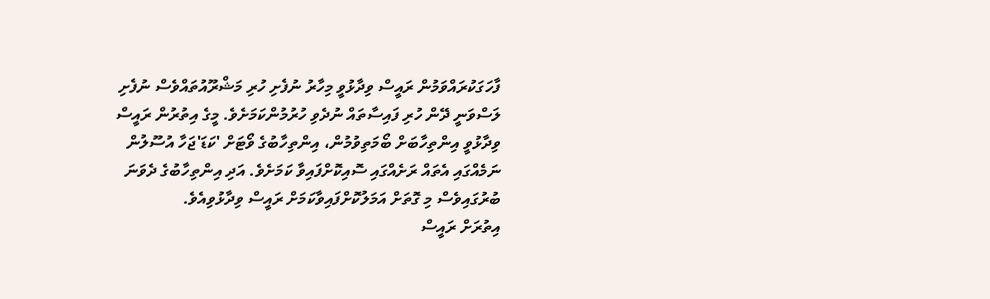ފާހަގަކުރައްވަމުން ރައީސް ވިދާޅުވީ މިހާރު ނުފެށި ހުރި މަޝްރޫއުތައްވެސް ނުފެށި ލަސްވަނީ ދޭން ހުރި ފައިސާތައް ނުދެވި ހުރުމުންކަމަށެވެ. މީގެ އިތުރުން ރައީސް ވިދާޅުވީ އިންތިހާބަށް ބޯމަތިވުމުން، އިންތިހާބުގެ ވޯޓަށް 'ކަޑަ'ޖަހާ އުސޫލުން ނަމެއްގައި އެތައް ރަށެއްގައި ސޮއިކޮށްފައިވާ ކަމަށެވެ. އަދި އިންތިހާބުގެ ދެވަނަ ބުރުގައިވެސް މި ގޮތަށް އަމަލުކޮށްފައިވާކަމަށް ރައީސް ވިދާޅުވިއެވެ.
އިތުރަށް ރައީސް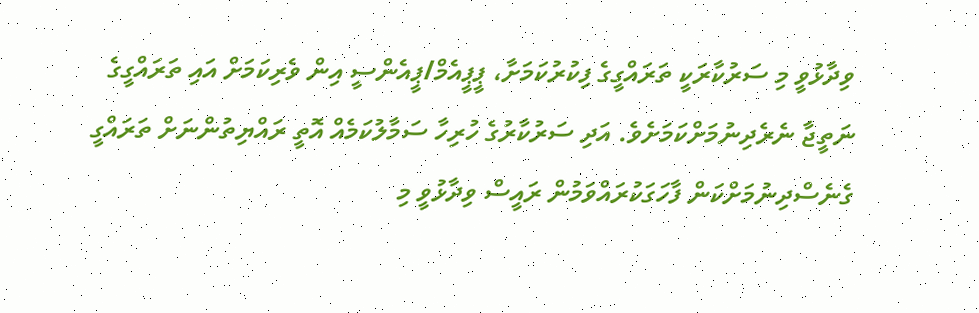ވިދާޅުވީ މި ސަރުކާރަކީ ތަރައްގީގެ ފިކުރުކަމަށާ، ޕީޕީއެމް/ޕީއެންސީ އިން ވެރިކަމަށް އައި ތަރައްގީގެ ނަތީޖާ ނެރެދިނުމަށްކަމަށެވެ. އަދި ސަރުކާރުގެ ހުރިހާ ސަމާލުކަމެއް އޮތީ ރައްޔިތުންނަށް ތަރައްގީ ގެނެސްދިނުމަށްކަން ފާހަގަކުރައްވަމުން ރައީސް ވިދާޅުވީ މި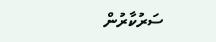ސަރުކާރުން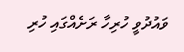ވައުދުވީ ހުރިހާ ރަށެއްގައި ހުރި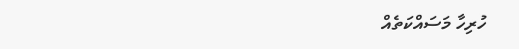ހުރިހާ މަސައްކަތެއް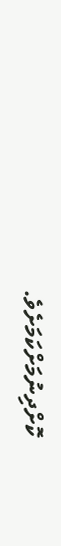ކޮށްދިނުމަށްކަމަށެވެ.